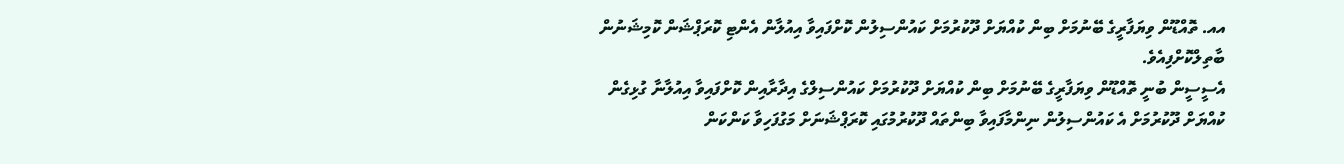އއ. ތޮއްޑޫން ވިޔަފާރީގެ ބޭނުމަށް ބިން ކުއްޔަށް ދޫކުރުމަށް ކައުންސިލުން ކޮށްފައިވާ އިއުލާން އެންޓި ކޮރަޕްޝަން ކޮމިޝަނުން ބާތިލްކޮށްފިއެވެ.
އެސީސީން ބުނީ ތޮއްޑޫން ވިޔަފާރީގެ ބޭނުމަށް ބިން ކުއްޔަށް ދޫކުރުމަށް ކައުންސިލްގެ އިދާރާއިން ކޮށްފައިވާ އިއުލާނާ ގުޅިގެން ކުއްޔަށް ދޫކުރުމަށް އެ ކައުންސިލުން ނިންމާފައިވާ ބިންތައް ދޫކުރުމުގައި ކޮރަޕްޝަނަށް މަގުފަހިވާ ކަންކަން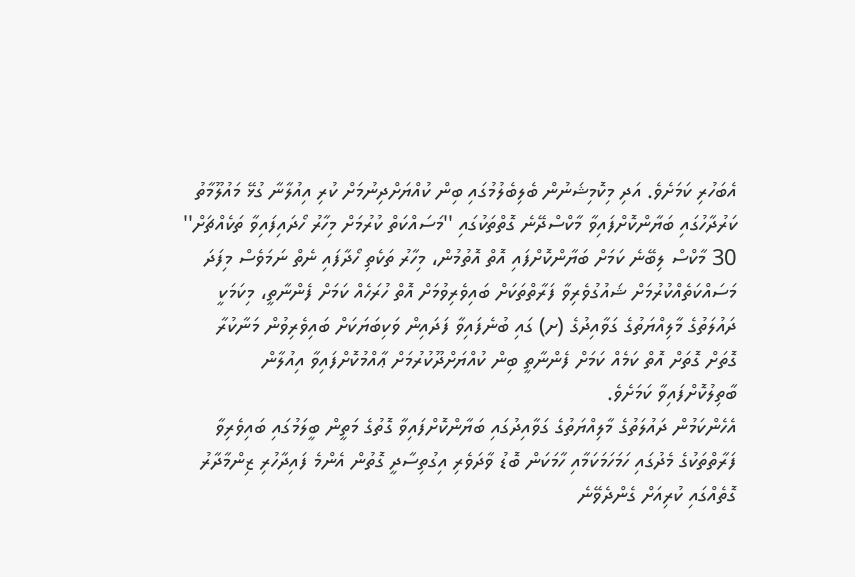އެބަހުރި ކަމަށެވެ. އަދި މިކޮމިޝަނުން ބެލިބެލުމުގައި ބިން ކުއްޔަށްދިނުމަށް ކުރި އިއުލާނާ ގުޅޭ މައުލޫމާތު ކަރުދާހުގައި ބަޔާންކޮށްފައިވާ މާކްސްދޭނެ ގޮތްތަކުގައި ''މަސައްކަތް ކުރުމަށް މިހާރު ހޯދައިފައިވާ ތަކެއްޗަށް'' 30 މާކްސް ލިބޭނެ ކަމަށް ބަޔާންކޮށްފައި އޮތް އޮތުމުން، މިހާރު ތަކެތި ހޯދާފައި ނެތް ނަމަވެސް މިފަދަ މަސައްކަތެއްކުރުމަށް ޝައުގުވެރިވާ ފަރާތްތަކަށް ބައިވެރިވުމަށް އޮތް ހުރަހެއް ކަމަށް ފެންނާތީ، މިކަމަކީ ދައުލަތުގެ މާލިއްޔަތުގެ ގަވާއިދުގެ (ށ) ގައި ބުނެފައިވާ ފަދައިން ވަކިބަޔަކަށް ބައިވެރިވުން މަނާކުރާ ގޮތަށް ގޮތަށް އޮތް ކަމެއް ކަމަށް ފެންނާތީ ބިން ކުއްޔަށްދޫކުރުމަށް ޢާއްމުކޮށްފައިވާ އިއުލާން ބާތިލުކޮށްފައިވާ ކަމަށެވެ.
އެހެންކަމުން ދައުލަތުގެ މާލިއްޔަތުގެ ގަވާއިދުގައި ބަޔާންކޮށްފައިވާ ގޮތުގެ މަތީން ބީލަމުގައި ބައިވެރިވާ ފަރާތްތަކުގެ މެދުގައި ހަމަހަމަކަމާއި ހާމަކަން ބޮޑު ވާދަވެރި އިގުތިސާދީ ގޮތުން އެންމެ ފައިދާހުރި ޒިންމާދާރު ގޮތެއްގައި ކުރިއަށް ގެންދެވޭނެ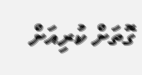ގޮތަށް ކުރިއަށް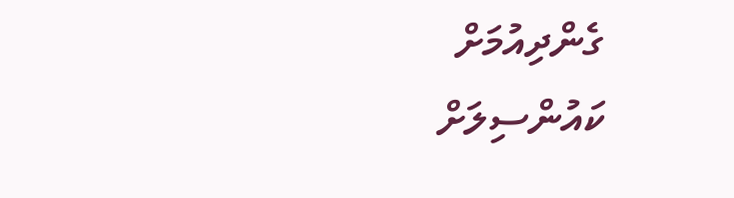ގެންދިއުމަށް ކައުންސިލަށް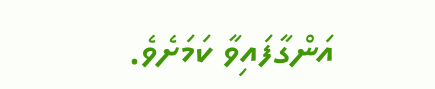އަންގާފައިވާ ކަމަށެވެ.